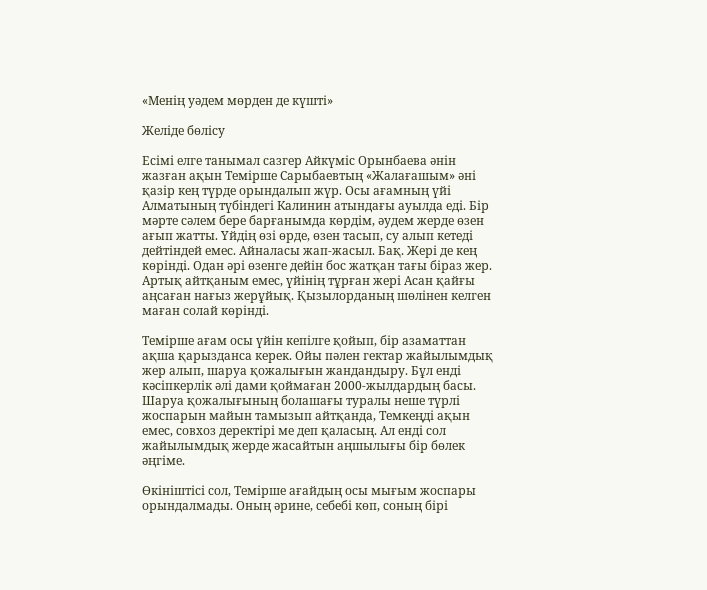«Менің уәдем мөрден де күшті»

Желіде бөлісу

Есімі елге танымал сазгер Айкүміс Орынбаева әнін жазған ақын Темірше Сарыбаевтың «Жалағашым» әні қазір кең түрде орындалып жүр. Осы ағамның үйі Алматының түбіндегі Калинин атындағы ауылда еді. Бір мәрте сәлем бере барғанымда көрдім, әудем жерде өзен ағып жатты. Үйдің өзі өрде, өзен тасып, су алып кетеді дейтіндей емес. Айналасы жап-жасыл. Бақ. Жері де кең көрінді. Одан әрі өзенге дейін бос жатқан тағы біраз жер. Артық айтқаным емес, үйінің тұрған жері Асан қайғы аңсаған нағыз жерұйық. Қызылорданың шөлінен келген маған солай көрінді.

Темірше ағам осы үйін кепілге қойып, бір азаматтан ақша қарызданса керек. Ойы пәлен гектар жайылымдық жер алып, шаруа қожалығын жандандыру. Бұл енді кәсіпкерлік әлі дами қоймаған 2000-жылдардың басы. Шаруа қожалығының болашағы туралы неше түрлі жоспарын майын тамызып айтқанда, Темкеңді ақын емес, совхоз деректірі ме деп қаласың. Ал енді сол жайылымдық жерде жасайтын аңшылығы бір бөлек әңгіме.

Өкініштісі сол, Темірше ағайдың осы мығым жоспары орындалмады. Оның әрине, себебі көп, соның бірі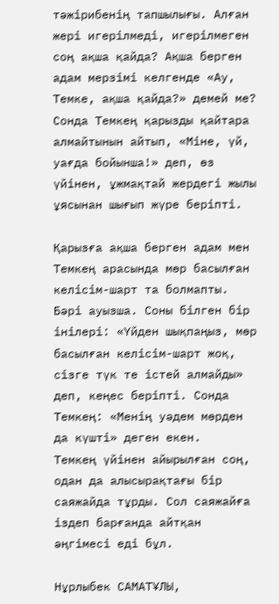тәжірибенің тапшылығы. Алған жері игерілмеді, игерілмеген соң ақша қайда? Ақша берген адам мерзімі келгенде «Ау, Темке, ақша қайда?» демей ме? Сонда Темкең қарызды қайтара алмайтынын айтып, «Міне, үй, уағда бойынша!» деп, өз үйінен, ұжмақтай жердегі жылы ұясынан шығып жүре беріпті.

Қарызға ақша берген адам мен Темкең арасында мөр басылған келісім-шарт та болмапты. Бәрі ауызша. Соны білген бір інілері: «Үйден шықпаңыз, мөр басылған келісім-шарт жоқ, сізге түк те істей алмайды» деп, кеңес беріпті. Сонда Темкең: «Менің уәдем мөрден да күшті» деген екен.
Темкең үйінен айырылған соң, одан да алысырақтағы бір саяжайда тұрды. Сол саяжайға іздеп барғанда айтқан әңгімесі еді бұл.

Нұрлыбек САМАТҰЛЫ,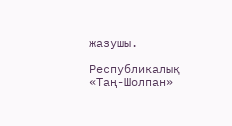жазушы.

Республикалық «Таң-Шолпан»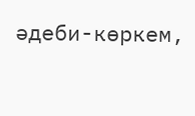әдеби-көркем,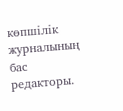көпшілік журналының бас редакторы.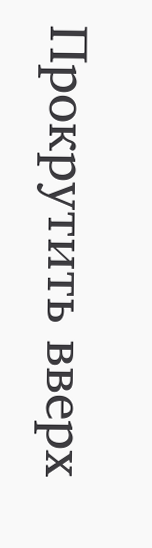Прокрутить вверх